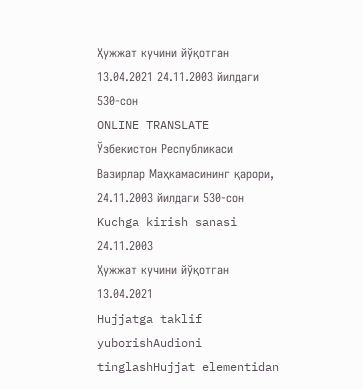Ҳужжат кучини йўқотган 13.04.2021 24.11.2003 йилдаги 530-сон
ONLINE TRANSLATE
Ўзбекистон Республикаси Вазирлар Маҳкамасининг қарори, 24.11.2003 йилдаги 530-сон
Kuchga kirish sanasi
24.11.2003
Ҳужжат кучини йўқотган 13.04.2021
Hujjatga taklif yuborishAudioni tinglashHujjat elementidan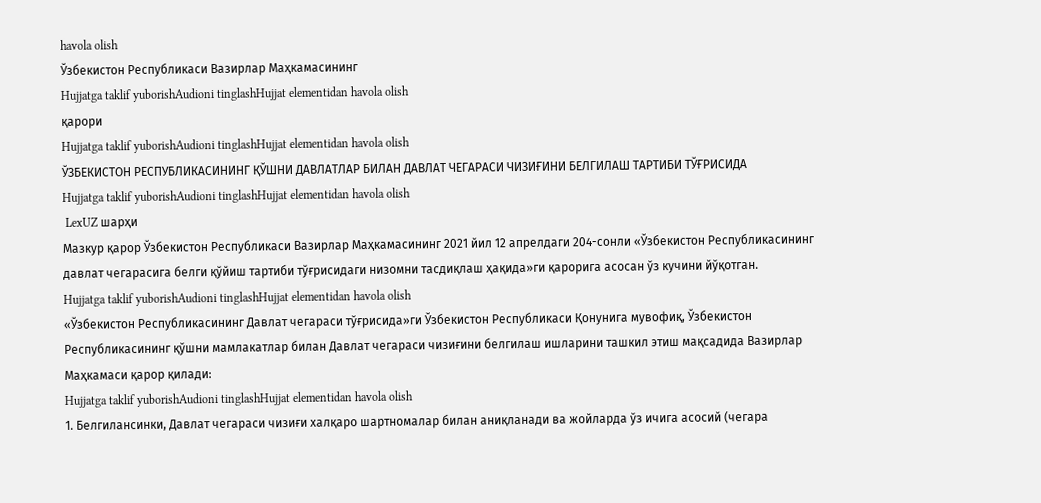havola olish
Ўзбекистон Республикаси Вазирлар Маҳкамасининг
Hujjatga taklif yuborishAudioni tinglashHujjat elementidan havola olish
қарори
Hujjatga taklif yuborishAudioni tinglashHujjat elementidan havola olish
ЎЗБЕКИСТОН РЕСПУБЛИКАСИНИНГ ҚЎШНИ ДАВЛАТЛАР БИЛАН ДАВЛАТ ЧЕГАРАСИ ЧИЗИҒИНИ БЕЛГИЛАШ ТАРТИБИ ТЎҒРИСИДА
Hujjatga taklif yuborishAudioni tinglashHujjat elementidan havola olish
 LexUZ шарҳи
Мазкур қарор Ўзбекистон Республикаси Вазирлар Маҳкамасининг 2021 йил 12 апрелдаги 204-сонли «Ўзбекистон Республикасининг давлат чегарасига белги қўйиш тартиби тўғрисидаги низомни тасдиқлаш ҳақида»ги қарорига асосан ўз кучини йўқотган.
Hujjatga taklif yuborishAudioni tinglashHujjat elementidan havola olish
«Ўзбекистон Республикасининг Давлат чегараси тўғрисида»ги Ўзбекистон Республикаси Қонунига мувофиқ, Ўзбекистон Республикасининг қўшни мамлакатлар билан Давлат чегараси чизиғини белгилаш ишларини ташкил этиш мақсадида Вазирлар Маҳкамаси қарор қилади:
Hujjatga taklif yuborishAudioni tinglashHujjat elementidan havola olish
1. Белгилансинки, Давлат чегараси чизиғи халқаро шартномалар билан аниқланади ва жойларда ўз ичига асосий (чегара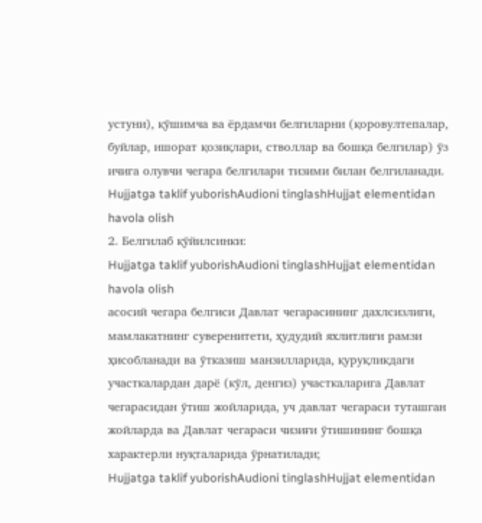устуни), қўшимча ва ёрдамчи белгиларни (қоровултепалар, буйлар, ишорат қозиқлари, стволлар ва бошқа белгилар) ўз ичига олувчи чегара белгилари тизими билан белгиланади.
Hujjatga taklif yuborishAudioni tinglashHujjat elementidan havola olish
2. Белгилаб қўйилсинки:
Hujjatga taklif yuborishAudioni tinglashHujjat elementidan havola olish
асосий чегара белгиси Давлат чегарасининг дахлсизлиги, мамлакатнинг суверенитети, ҳудудий яхлитлиги рамзи ҳисобланади ва ўтказиш манзилларида, қуруқликдаги участкалардан дарё (кўл, денгиз) участкаларига Давлат чегарасидан ўтиш жойларида, уч давлат чегараси туташган жойларда ва Давлат чегараси чизиғи ўтишининг бошқа характерли нуқталарида ўрнатилади;
Hujjatga taklif yuborishAudioni tinglashHujjat elementidan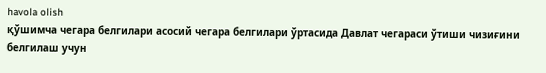havola olish
қўшимча чегара белгилари асосий чегара белгилари ўртасида Давлат чегараси ўтиши чизиғини белгилаш учун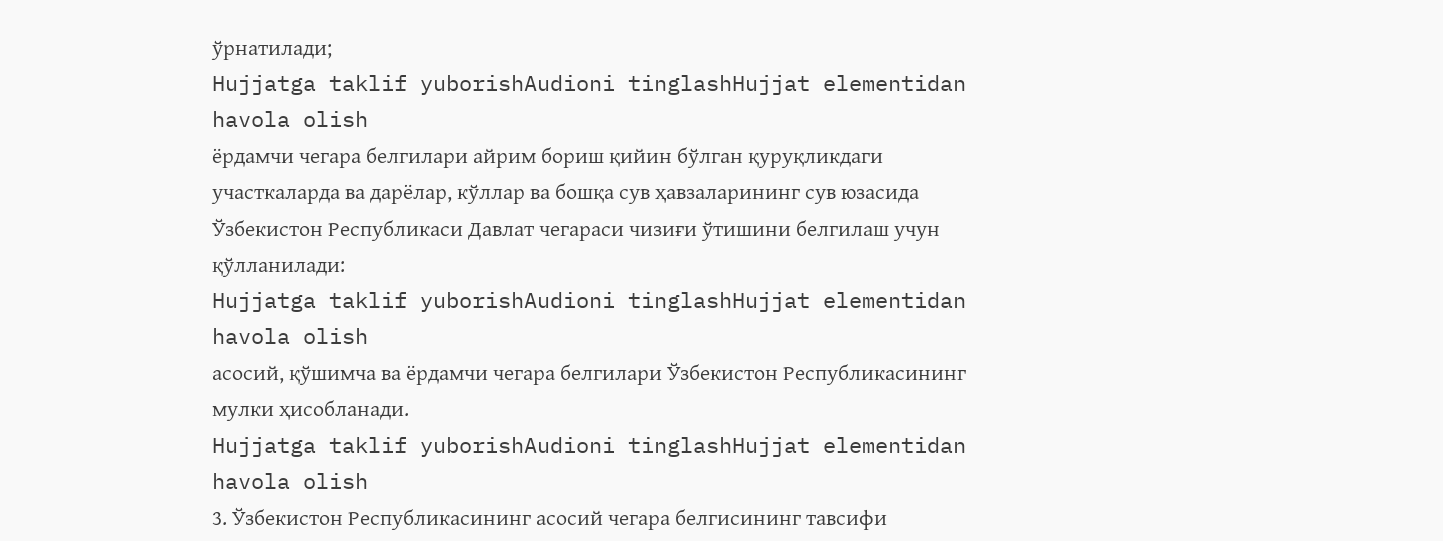ўрнатилади;
Hujjatga taklif yuborishAudioni tinglashHujjat elementidan havola olish
ёрдамчи чегара белгилари айрим бориш қийин бўлган қуруқликдаги участкаларда ва дарёлар, кўллар ва бошқа сув ҳавзаларининг сув юзасида Ўзбекистон Республикаси Давлат чегараси чизиғи ўтишини белгилаш учун қўлланилади:
Hujjatga taklif yuborishAudioni tinglashHujjat elementidan havola olish
асосий, қўшимча ва ёрдамчи чегара белгилари Ўзбекистон Республикасининг мулки ҳисобланади.
Hujjatga taklif yuborishAudioni tinglashHujjat elementidan havola olish
3. Ўзбекистон Республикасининг асосий чегара белгисининг тавсифи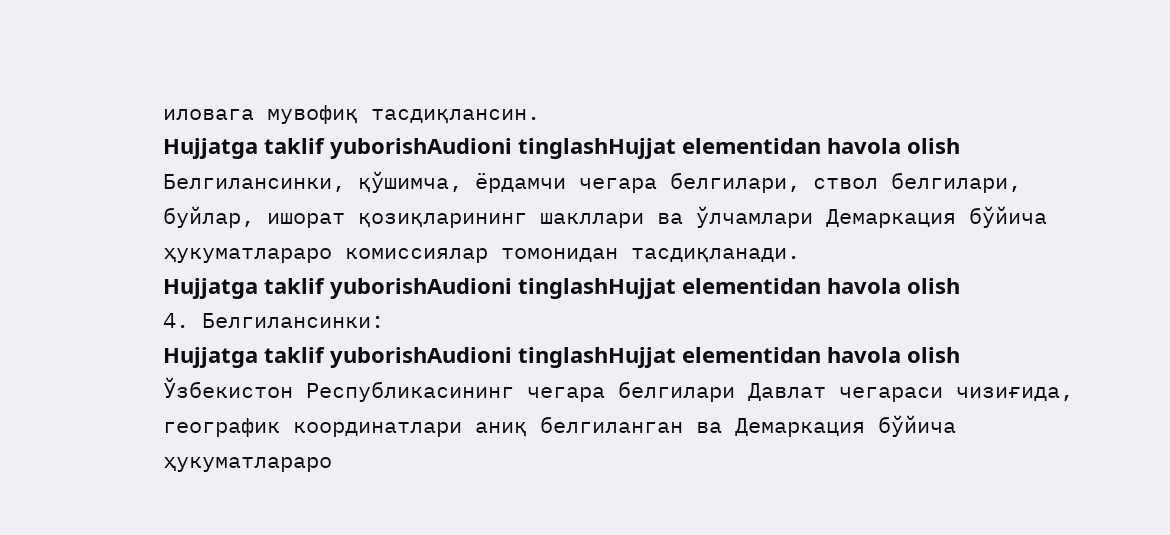иловага мувофиқ тасдиқлансин.
Hujjatga taklif yuborishAudioni tinglashHujjat elementidan havola olish
Белгилансинки, қўшимча, ёрдамчи чегара белгилари, ствол белгилари, буйлар, ишорат қозиқларининг шакллари ва ўлчамлари Демаркация бўйича ҳукуматлараро комиссиялар томонидан тасдиқланади.
Hujjatga taklif yuborishAudioni tinglashHujjat elementidan havola olish
4. Белгилансинки:
Hujjatga taklif yuborishAudioni tinglashHujjat elementidan havola olish
Ўзбекистон Республикасининг чегара белгилари Давлат чегараси чизиғида, географик координатлари аниқ белгиланган ва Демаркация бўйича ҳукуматлараро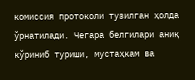комиссия протоколи тузилган ҳолда ўрнатилади. Чегара белгилари аниқ кўриниб туриши, мустаҳкам ва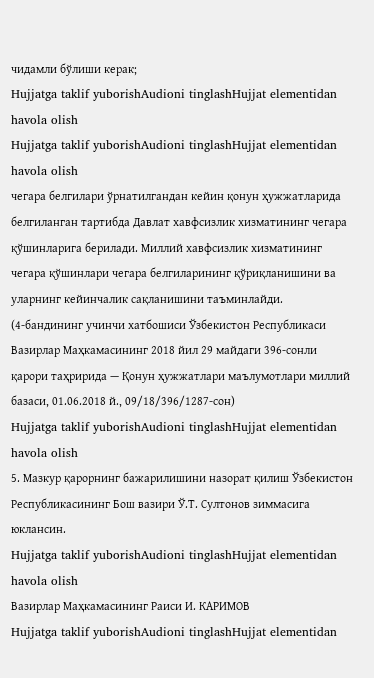чидамли бўлиши керак;
Hujjatga taklif yuborishAudioni tinglashHujjat elementidan havola olish
Hujjatga taklif yuborishAudioni tinglashHujjat elementidan havola olish
чегара белгилари ўрнатилгандан кейин қонун ҳужжатларида белгиланган тартибда Давлат хавфсизлик хизматининг чегара қўшинларига берилади. Миллий хавфсизлик хизматининг чегара қўшинлари чегара белгиларининг қўриқланишини ва уларнинг кейинчалик сақланишини таъминлайди.
(4-бандининг учинчи хатбошиси Ўзбекистон Республикаси Вазирлар Маҳкамасининг 2018 йил 29 майдаги 396-сонли қарори таҳририда — Қонун ҳужжатлари маълумотлари миллий базаси, 01.06.2018 й., 09/18/396/1287-сон)
Hujjatga taklif yuborishAudioni tinglashHujjat elementidan havola olish
5. Мазкур қарорнинг бажарилишини назорат қилиш Ўзбекистон Республикасининг Бош вазири Ў.Т. Султонов зиммасига юклансин.
Hujjatga taklif yuborishAudioni tinglashHujjat elementidan havola olish
Вазирлар Маҳкамасининг Раиси И. КАРИМОВ
Hujjatga taklif yuborishAudioni tinglashHujjat elementidan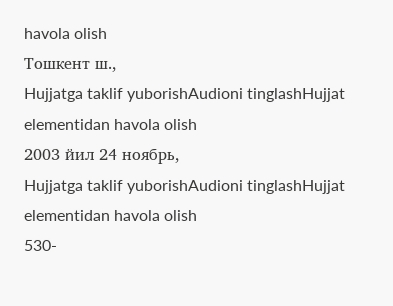havola olish
Тошкент ш.,
Hujjatga taklif yuborishAudioni tinglashHujjat elementidan havola olish
2003 йил 24 ноябрь,
Hujjatga taklif yuborishAudioni tinglashHujjat elementidan havola olish
530-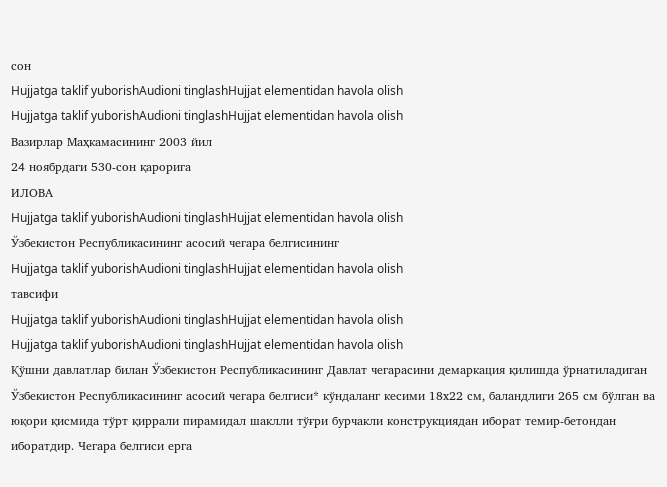сон
Hujjatga taklif yuborishAudioni tinglashHujjat elementidan havola olish
Hujjatga taklif yuborishAudioni tinglashHujjat elementidan havola olish
Вазирлар Маҳкамасининг 2003 йил
24 ноябрдаги 530-сон қарорига
ИЛОВА
Hujjatga taklif yuborishAudioni tinglashHujjat elementidan havola olish
Ўзбекистон Республикасининг асосий чегара белгисининг
Hujjatga taklif yuborishAudioni tinglashHujjat elementidan havola olish
тавсифи
Hujjatga taklif yuborishAudioni tinglashHujjat elementidan havola olish
Hujjatga taklif yuborishAudioni tinglashHujjat elementidan havola olish
Қўшни давлатлар билан Ўзбекистон Республикасининг Давлат чегарасини демаркация қилишда ўрнатиладиган Ўзбекистон Республикасининг асосий чегара белгиси* кўндаланг кесими 18х22 см, баландлиги 265 см бўлган ва юқори қисмида тўрт қиррали пирамидал шаклли тўғри бурчакли конструкциядан иборат темир-бетондан иборатдир. Чегара белгиси ерга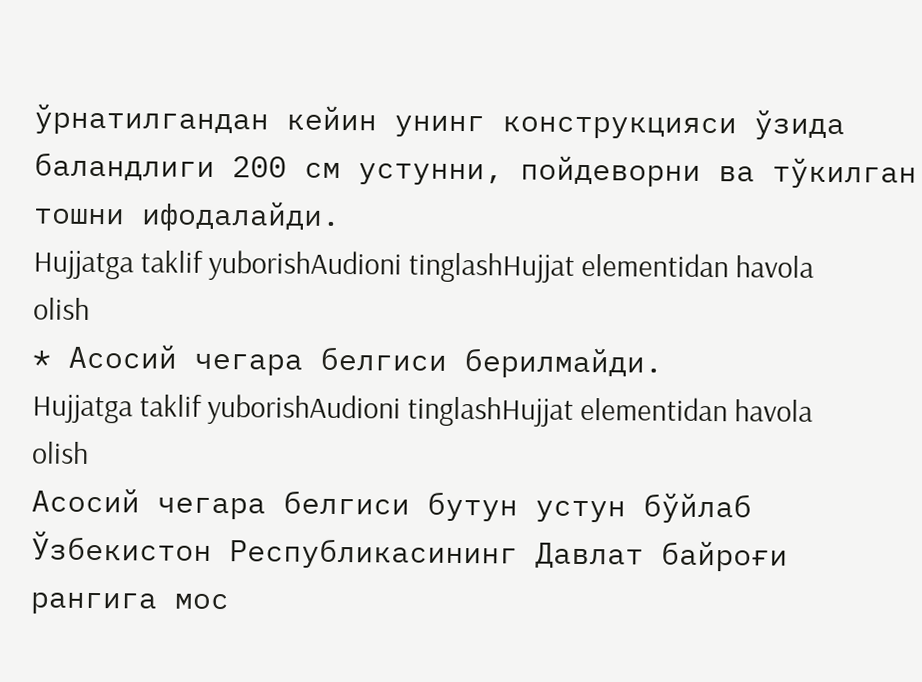ўрнатилгандан кейин унинг конструкцияси ўзида баландлиги 200 см устунни, пойдеворни ва тўкилган тошни ифодалайди.
Hujjatga taklif yuborishAudioni tinglashHujjat elementidan havola olish
* Асосий чегара белгиси берилмайди.
Hujjatga taklif yuborishAudioni tinglashHujjat elementidan havola olish
Асосий чегара белгиси бутун устун бўйлаб Ўзбекистон Республикасининг Давлат байроғи рангига мос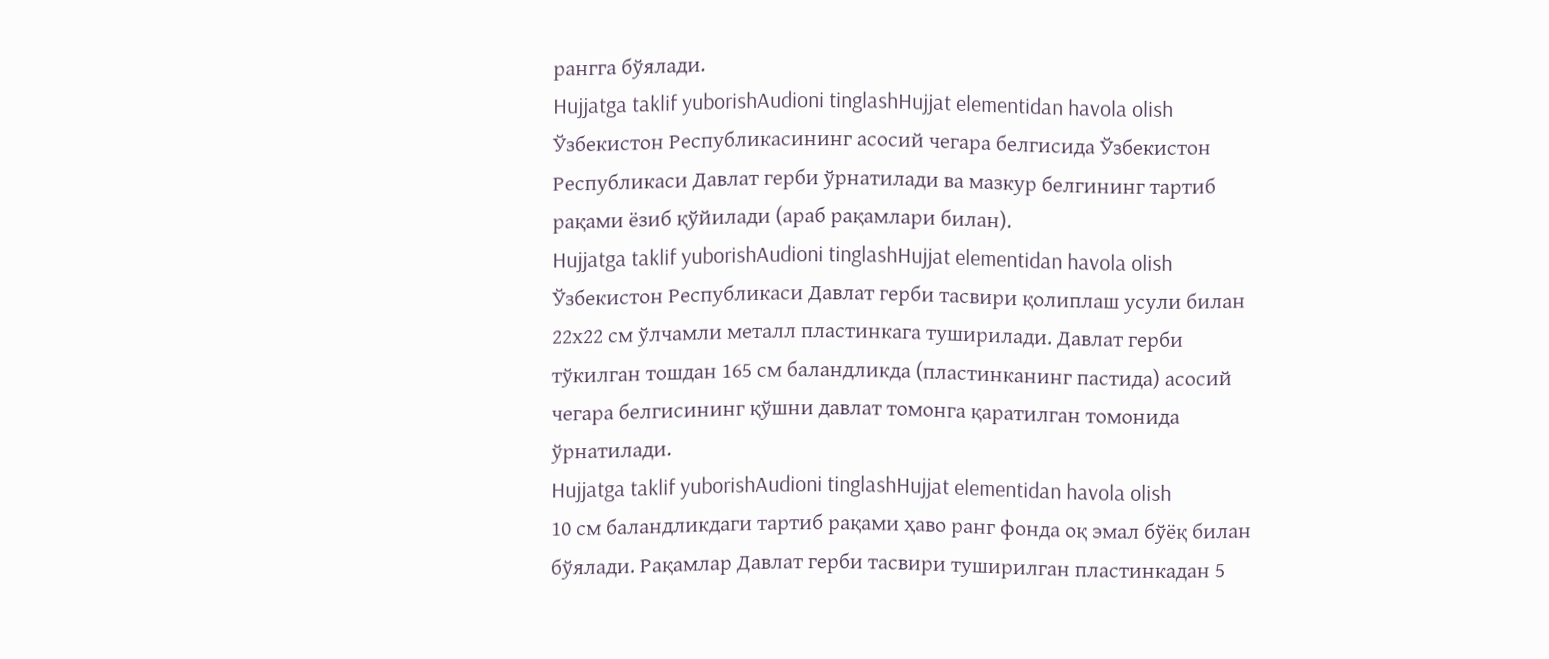рангга бўялади.
Hujjatga taklif yuborishAudioni tinglashHujjat elementidan havola olish
Ўзбекистон Республикасининг асосий чегара белгисида Ўзбекистон Республикаси Давлат герби ўрнатилади ва мазкур белгининг тартиб рақами ёзиб қўйилади (араб рақамлари билан).
Hujjatga taklif yuborishAudioni tinglashHujjat elementidan havola olish
Ўзбекистон Республикаси Давлат герби тасвири қолиплаш усули билан 22х22 см ўлчамли металл пластинкага туширилади. Давлат герби тўкилган тошдан 165 см баландликда (пластинканинг пастида) асосий чегара белгисининг қўшни давлат томонга қаратилган томонида ўрнатилади.
Hujjatga taklif yuborishAudioni tinglashHujjat elementidan havola olish
10 см баландликдаги тартиб рақами ҳаво ранг фонда оқ эмал бўёқ билан бўялади. Рақамлар Давлат герби тасвири туширилган пластинкадан 5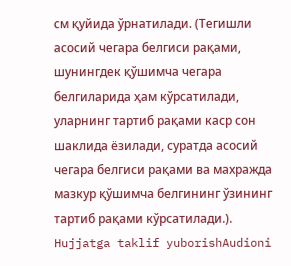см қуйида ўрнатилади. (Тегишли асосий чегара белгиси рақами, шунингдек қўшимча чегара белгиларида ҳам кўрсатилади, уларнинг тартиб рақами каср сон шаклида ёзилади, суратда асосий чегара белгиси рақами ва махражда мазкур қўшимча белгининг ўзининг тартиб рақами кўрсатилади.).
Hujjatga taklif yuborishAudioni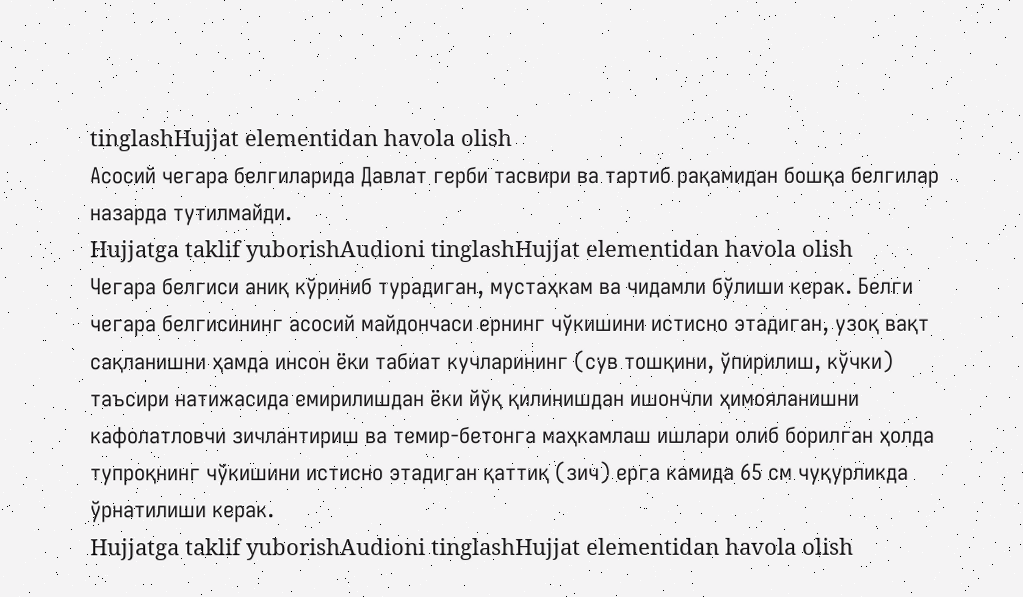tinglashHujjat elementidan havola olish
Асосий чегара белгиларида Давлат герби тасвири ва тартиб рақамидан бошқа белгилар назарда тутилмайди.
Hujjatga taklif yuborishAudioni tinglashHujjat elementidan havola olish
Чегара белгиси аниқ кўриниб турадиган, мустаҳкам ва чидамли бўлиши керак. Белги чегара белгисининг асосий майдончаси ернинг чўкишини истисно этадиган, узоқ вақт сақланишни ҳамда инсон ёки табиат кучларининг (сув тошқини, ўпирилиш, кўчки) таъсири натижасида емирилишдан ёки йўқ қилинишдан ишончли ҳимояланишни кафолатловчи зичлантириш ва темир-бетонга маҳкамлаш ишлари олиб борилган ҳолда тупроқнинг чўкишини истисно этадиган қаттиқ (зич) ерга камида 65 см чуқурликда ўрнатилиши керак.
Hujjatga taklif yuborishAudioni tinglashHujjat elementidan havola olish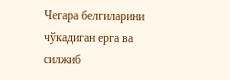Чегара белгиларини чўкадиган ерга ва силжиб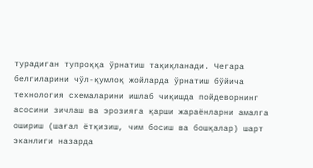турадиган тупроққа ўрнатиш тақиқланади. Чегара белгиларини чўл-қумлоқ жойларда ўрнатиш бўйича технология схемаларини ишлаб чиқишда пойдеворнинг асосини зичлаш ва эрозияга қарши жараёнларни амалга ошириш (шағал ётқизиш, чим босиш ва бошқалар) шарт эканлиги назарда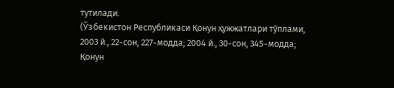тутилади.
(Ўзбекистон Республикаси Қонун ҳужжатлари тўплами, 2003 й., 22-сон, 227-модда; 2004 й., 30-сон, 345-модда; Қонун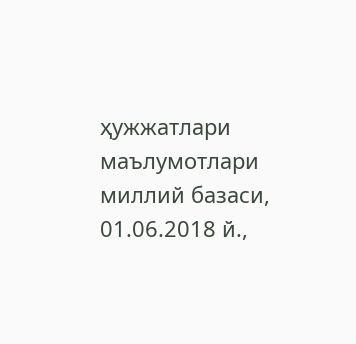ҳужжатлари маълумотлари миллий базаси, 01.06.2018 й.,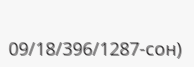09/18/396/1287-сон)